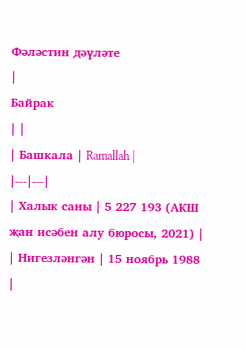Фәләстин дәүләте
|
Байрак
| |
| Башкала | Ramallah |
|---|---|
| Халык саны | 5 227 193 (АКШ җан исәбен алу бюросы, 2021) |
| Нигезләнгән | 15 ноябрь 1988 |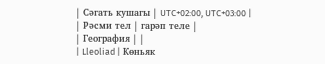| Сәгать кушагы | UTC+02:00, UTC+03:00 |
| Рәсми тел | гарәп теле |
| География | |
| Lleoliad | Көньяк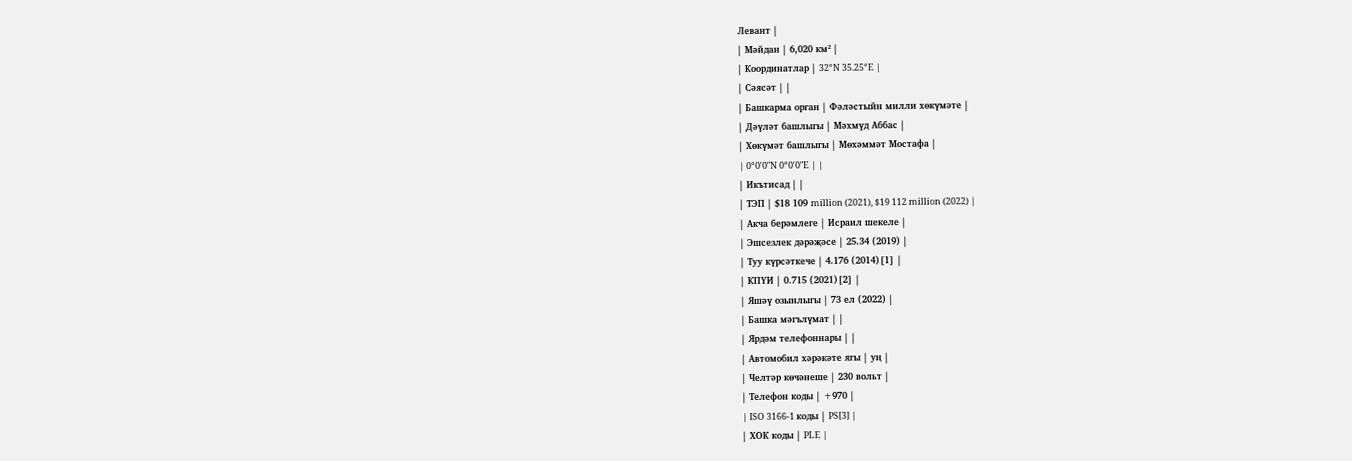Левант |
| Мәйдан | 6,020 км² |
| Координатлар | 32°N 35.25°E |
| Сәясәт | |
| Башкарма орган | Фәләстыйн милли хөкүмәте |
| Дәүләт башлыгы | Мәхмүд Аббас |
| Хөкүмәт башлыгы | Мөхәммәт Мостафа |
| 0°0′0″N 0°0′0″E | |
| Икътисад | |
| ТЭП | $18 109 million (2021), $19 112 million (2022) |
| Акча берәмлеге | Исраил шекеле |
| Эшсезлек дәрәҗәсе | 25.34 (2019) |
| Туу күрсәткече | 4.176 (2014)[1] |
| КПҮИ | 0.715 (2021)[2] |
| Яшәү озынлыгы | 73 ел (2022) |
| Башка мәгълүмат | |
| Ярдәм телефоннары | |
| Автомобил хәрәкәте ягы | уң |
| Челтәр көчәнеше | 230 вольт |
| Телефон коды | +970 |
| ISO 3166-1 коды | PS[3] |
| ХОК коды | PLE |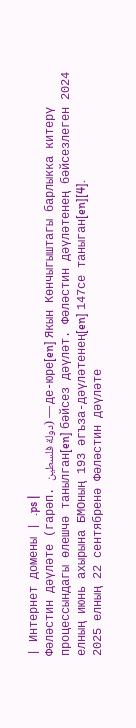| Интернет домены | .ps |
Фәләстин дәүләте (гарәп. دولة فلسطين) — де-юре[en] Якын Көнчыгыштагы барлыкка китерү процессындагы өлешчә танылган[en] бәйсез дәүләт. Фәләстин дәүләтенең бәйсезлеген 2024 елның июнь ахырына БМОның 193 әгъза-дәүләтенең[en] 147се таныган[en][4].
2025 елның 22 сентябренә Фәләстин дәүләте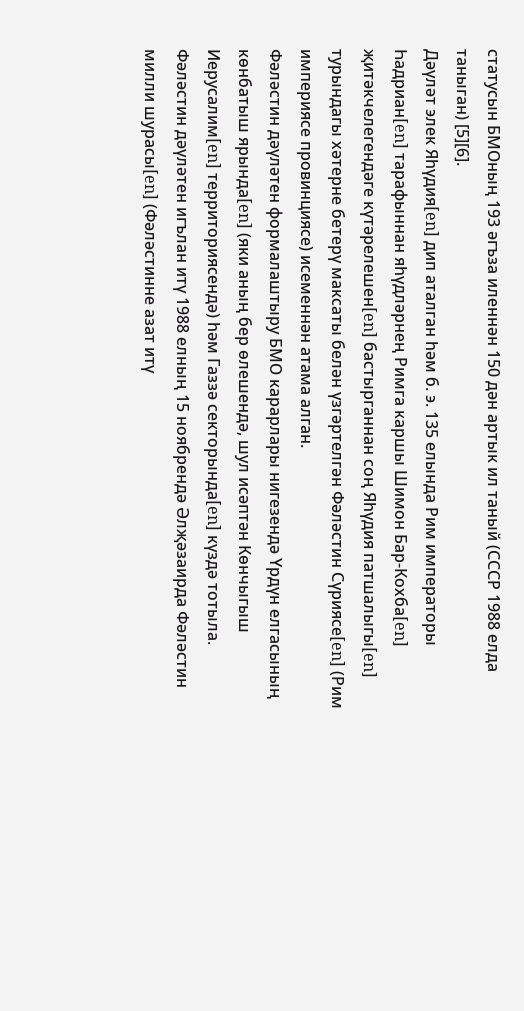статусын БМОның 193 әгъза иленнән 150 дән артык ил таный (СССР 1988 елда таныган) [5][6].
Дәүләт элек Яһүдия[en] дип аталган һәм б. э. 135 елында Рим императоры Һадриан[en] тарафыннан яһүдләрнең Римга каршы Шимон Бар-Кохба[en] җитәкчелегендәге күтәрелешен[en] бастырганнан соң Яһүдия патшалыгы[en] турындагы хәтерне бетерү максаты белән үзгәртелгән Фәләстин Сүриясе[en] (Рим империясе провинциясе) исеменнән атама алган.
Фәләстин дәүләтен формалаштыру БМО карарлары нигезендә Үрдүн елгасының көнбатыш ярында[en] (яки аның бер өлешендә, шул исәптән Көнчыгыш Иерусалим[en] территориясендә) һәм Газзә секторында[en] күздә тотыла.
Фәләстин дәүләтен игълан итү 1988 елның 15 ноябрендә Әлҗәзаирда Фәләстин милли шурасы[en] (Фәләстинне азат итү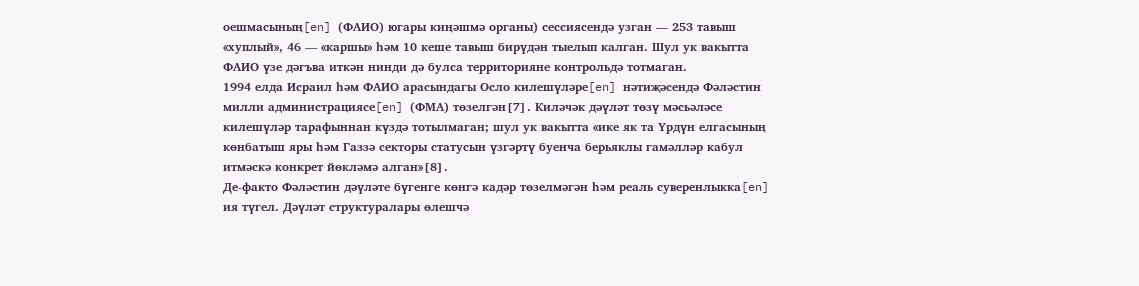оешмасының[en] (ФАИО) югары киңәшмә органы) сессиясендә узган — 253 тавыш «хуплый», 46 — «каршы» һәм 10 кеше тавыш бирүдән тыелып калган. Шул ук вакытта ФАИО үзе дәгъва иткән нинди дә булса территорияне контрольдә тотмаган.
1994 елда Исраил һәм ФАИО арасындагы Осло килешүләре[en] нәтиҗәсендә Фәләстин милли администрациясе[en] (ФМА) төзелгән[7]. Киләчәк дәүләт төзү мәсьәләсе килешүләр тарафыннан күздә тотылмаган; шул ук вакытта «ике як та Үрдүн елгасының көнбатыш яры һәм Газзә секторы статусын үзгәртү буенча берьяклы гамәлләр кабул итмәскә конкрет йөкләмә алган»[8].
Де-факто Фәләстин дәүләте бүгенге көнгә кадәр төзелмәгән һәм реаль суверенлыкка[en] ия түгел. Дәүләт структуралары өлешчә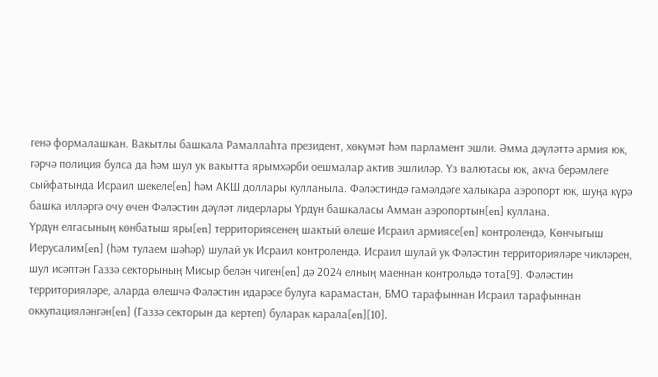генә формалашкан. Вакытлы башкала Рамаллаһта президент, хөкүмәт һәм парламент эшли. Әмма дәүләттә армия юк, гәрчә полиция булса да һәм шул ук вакытта ярымхәрби оешмалар актив эшлиләр. Үз валютасы юк, акча берәмлеге сыйфатында Исраил шекеле[en] һәм АКШ доллары кулланыла. Фәләстиндә гамәлдәге халыкара аэропорт юк, шуңа күрә башка илләргә очу өчен Фәләстин дәүләт лидерлары Үрдүн башкаласы Амман аэропортын[en] куллана.
Үрдүн елгасының көнбатыш яры[en] территориясенең шактый өлеше Исраил армиясе[en] контролендә, Көнчыгыш Иерусалим[en] (һәм тулаем шәһәр) шулай ук Исраил контролендә. Исраил шулай ук Фәләстин территорияләре чикләрен, шул исәптән Газзә секторының Мисыр белән чиген[en] дә 2024 елның маеннан контрольдә тота[9]. Фәләстин территорияләре, аларда өлешчә Фәләстин идарәсе булуга карамастан, БМО тарафыннан Исраил тарафыннан оккупацияләнгән[en] (Газзә секторын да кертеп) буларак карала[en][10].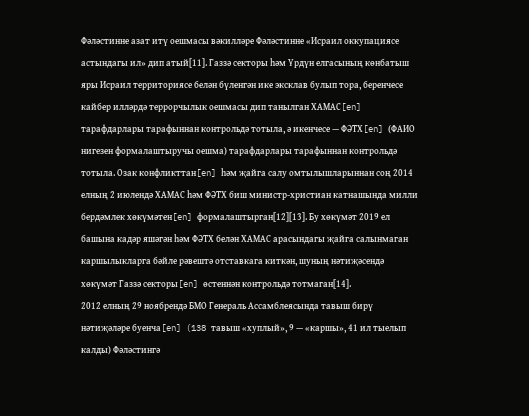Фәләстинне азат итү оешмасы вәкилләре Фәләстинне «Исраил оккупациясе астындагы ил» дип атый[11]. Газзә секторы һәм Үрдүн елгасының көнбатыш яры Исраил территориясе белән бүленгән ике эксклав булып тора, беренчесе кайбер илләрдә террорчылык оешмасы дип танылган ХАМАС[en] тарафдарлары тарафыннан контрольдә тотыла, ә икенчесе — ФӘТХ[en] (ФАИО нигезен формалаштыручы оешма) тарафдарлары тарафыннан контрольдә тотыла. Озак конфликттан[en] һәм җайга салу омтылышларыннан соң 2014 елның 2 июлендә ХАМАС һәм ФӘТХ биш министр-христиан катнашында милли бердәмлек хөкүмәтен[en] формалаштырган[12][13]. Бу хөкүмәт 2019 ел башына кадәр яшәгән һәм ФӘТХ белән ХАМАС арасындагы җайга салынмаган каршылыкларга бәйле рәвештә отставкага киткән, шуның нәтиҗәсендә хөкүмәт Газзә секторы[en] өстеннән контрольдә тотмаган[14].
2012 елның 29 ноябрендә БМО Генераль Ассамблеясында тавыш бирү нәтиҗәләре буенча[en] (138 тавыш «хуплый», 9 — «каршы», 41 ил тыелып калды) Фәләстингә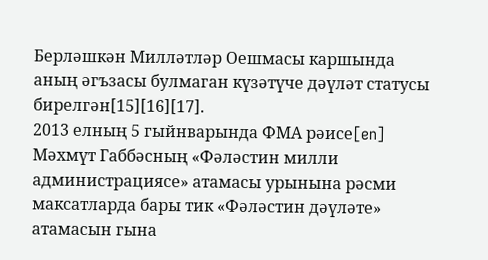Берләшкән Милләтләр Оешмасы каршында аның әгъзасы булмаган күзәтүче дәүләт статусы бирелгән[15][16][17].
2013 елның 5 гыйнварында ФМА рәисе[en] Мәхмүт Габбәсның «Фәләстин милли администрациясе» атамасы урынына рәсми максатларда бары тик «Фәләстин дәүләте» атамасын гына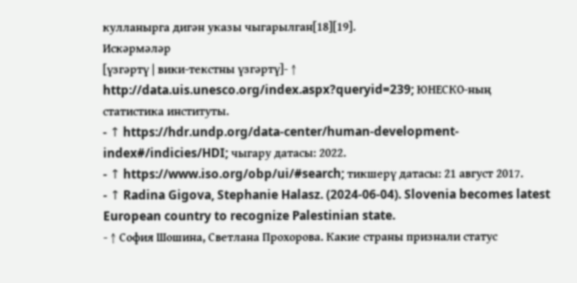кулланырга дигән указы чыгарылган[18][19].
Искәрмәләр
[үзгәртү | вики-текстны үзгәртү]- ↑ http://data.uis.unesco.org/index.aspx?queryid=239; ЮНЕСКО-ның статистика институты.
- ↑ https://hdr.undp.org/data-center/human-development-index#/indicies/HDI; чыгару датасы: 2022.
- ↑ https://www.iso.org/obp/ui/#search; тикшерү датасы: 21 август 2017.
- ↑ Radina Gigova, Stephanie Halasz. (2024-06-04). Slovenia becomes latest European country to recognize Palestinian state.
- ↑ София Шошина, Светлана Прохорова. Какие страны признали статус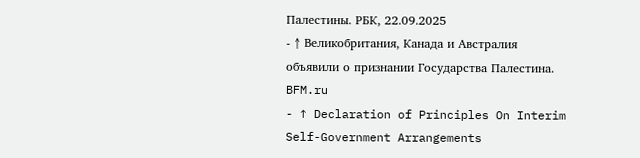Палестины. РБК, 22.09.2025
- ↑ Великобритания, Канада и Австралия объявили о признании Государства Палестина. BFM.ru
- ↑ Declaration of Principles On Interim Self-Government Arrangements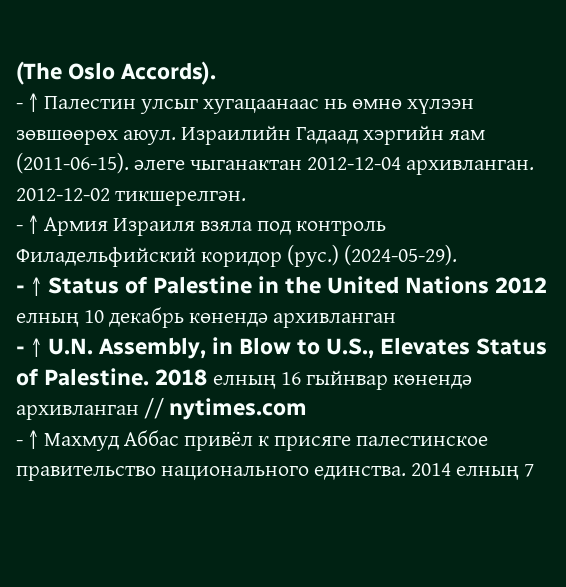(The Oslo Accords).
- ↑ Палестин улсыг хугацаанаас нь өмнө хүлээн зөвшөөрөх аюул. Израилийн Гадаад хэргийн яам (2011-06-15). әлеге чыганактан 2012-12-04 архивланган. 2012-12-02 тикшерелгән.
- ↑ Армия Израиля взяла под контроль Филадельфийский коридор (рус.) (2024-05-29).
- ↑ Status of Palestine in the United Nations 2012 елның 10 декабрь көнендә архивланган
- ↑ U.N. Assembly, in Blow to U.S., Elevates Status of Palestine. 2018 елның 16 гыйнвар көнендә архивланган // nytimes.com
- ↑ Махмуд Аббас привёл к присяге палестинское правительство национального единства. 2014 елның 7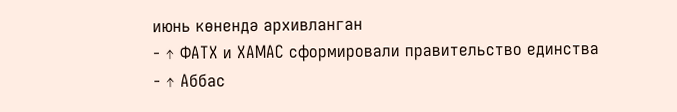июнь көнендә архивланган
- ↑ ФАТХ и ХАМАС сформировали правительство единства
- ↑ Аббас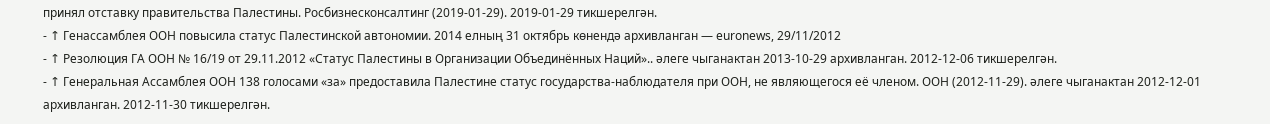принял отставку правительства Палестины. Росбизнесконсалтинг (2019-01-29). 2019-01-29 тикшерелгән.
- ↑ Генассамблея ООН повысила статус Палестинской автономии. 2014 елның 31 октябрь көнендә архивланган — euronews, 29/11/2012
- ↑ Резолюция ГА ООН № 16/19 от 29.11.2012 «Статус Палестины в Организации Объединённых Наций».. әлеге чыганактан 2013-10-29 архивланган. 2012-12-06 тикшерелгән.
- ↑ Генеральная Ассамблея ООН 138 голосами «за» предоставила Палестине статус государства-наблюдателя при ООН, не являющегося её членом. ООН (2012-11-29). әлеге чыганактан 2012-12-01 архивланган. 2012-11-30 тикшерелгән.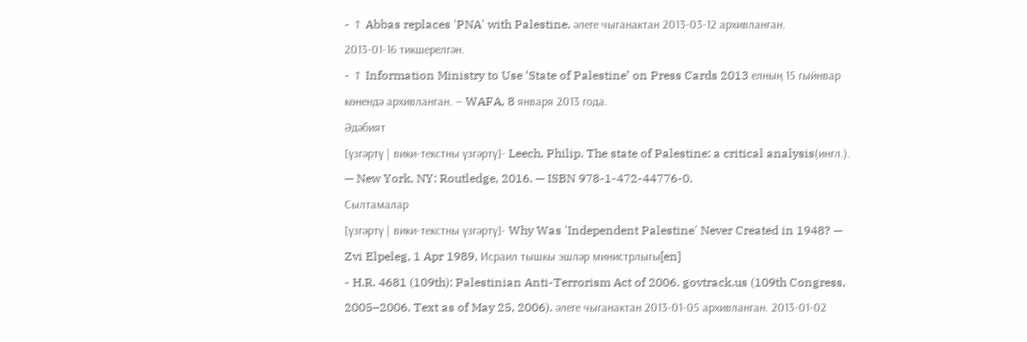- ↑ Abbas replaces 'PNA' with Palestine. әлеге чыганактан 2013-03-12 архивланган. 2013-01-16 тикшерелгән.
- ↑ Information Ministry to Use ‘State of Palestine’ on Press Cards 2013 елның 15 гыйнвар көнендә архивланган. — WAFA, 8 января 2013 года.
Әдәбият
[үзгәртү | вики-текстны үзгәртү]- Leech, Philip. The state of Palestine: a critical analysis(ингл.). — New York, NY: Routledge, 2016. — ISBN 978-1-472-44776-0.
Сылтамалар
[үзгәртү | вики-текстны үзгәртү]- Why Was 'Independent Palestine' Never Created in 1948? — Zvi Elpeleg, 1 Apr 1989, Исраил тышкы эшләр министрлыгы[en]
- H.R. 4681 (109th): Palestinian Anti-Terrorism Act of 2006. govtrack.us (109th Congress, 2005–2006. Text as of May 25, 2006). әлеге чыганактан 2013-01-05 архивланган. 2013-01-02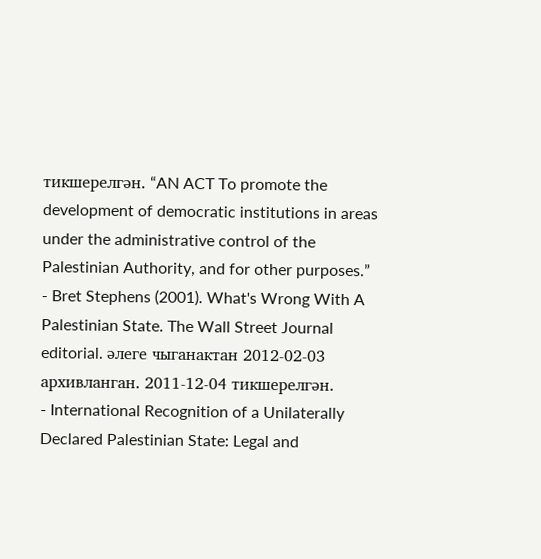тикшерелгән. “AN ACT To promote the development of democratic institutions in areas under the administrative control of the Palestinian Authority, and for other purposes.”
- Bret Stephens (2001). What's Wrong With A Palestinian State. The Wall Street Journal editorial. әлеге чыганактан 2012-02-03 архивланган. 2011-12-04 тикшерелгән.
- International Recognition of a Unilaterally Declared Palestinian State: Legal and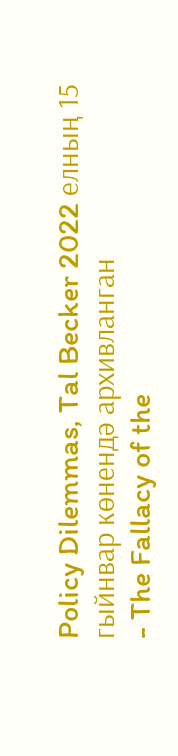Policy Dilemmas, Tal Becker 2022 елның 15 гыйнвар көнендә архивланган
- The Fallacy of the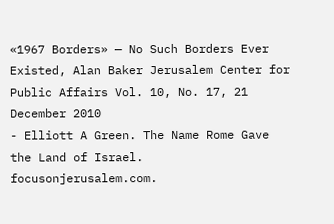«1967 Borders» — No Such Borders Ever Existed, Alan Baker Jerusalem Center for Public Affairs Vol. 10, No. 17, 21 December 2010
- Elliott A Green. The Name Rome Gave the Land of Israel. focusonjerusalem.com.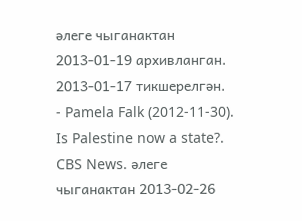әлеге чыганактан 2013-01-19 архивланган. 2013-01-17 тикшерелгән.
- Pamela Falk (2012-11-30). Is Palestine now a state?. CBS News. әлеге чыганактан 2013-02-26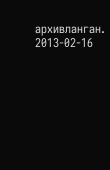архивланган. 2013-02-16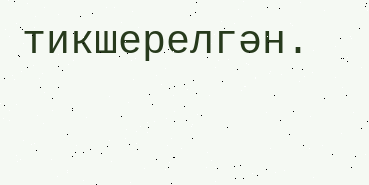тикшерелгән.